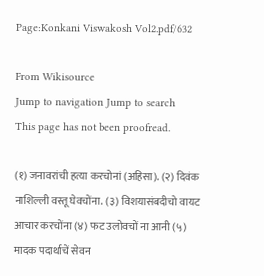Page:Konkani Viswakosh Vol2.pdf/632

From Wikisource
Jump to navigation Jump to search
This page has not been proofread.

(१) जनावरांची हत्या करचोनां (अहिसा). (२) दिवंक नाशिल्ली वस्तू घेवचोंना. (३) विशयासंबदीचो वायट आचार करचोंना (४) फट उलोवचों ना आनी (५) मादक पदार्थाचें सेवन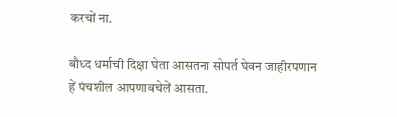करचों ना.

बौध्द धर्माची दिक्षा घेता आसतना सोपर्त घेवन जाहीरपणान हें पंचशील आपणावचेलें आसता.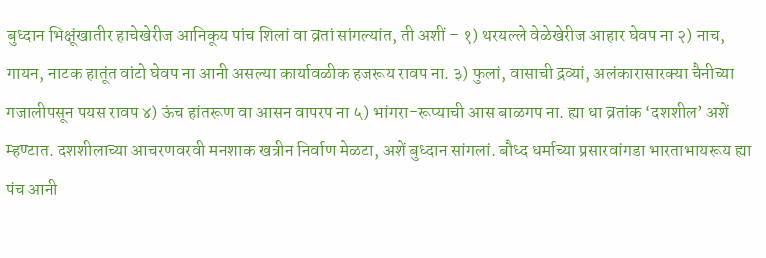बुध्दान भिक्षूंखातीर हाचेखेरीज आनिकूय पांच शिलां वा व्रतां सांगल्यांत, ती अशीं – १) थरयल्ले वेळेखेरीज आहार घेवप ना २) नाच, गायन, नाटक हातूंत वांटो घेवप ना आनी असल्या कार्यावळीक हजरूय रावप ना. ३) फुलां, वासाची द्रव्यां, अलंकारासारक्या चैनीच्या गजालीपसून पयस रावप ४) ऊंच हांतरूण वा आसन वापरप ना ५) भांगरा-रूप्याची आस बाळगप ना. ह्या धा व्रतांक ‘दशशील’ अशें म्हण्टात. दशशीलाच्या आचरणवरवी मनशाक खत्रीन निर्वाण मेळटा, अशें बुध्दान सांगलां. बौध्द धर्माच्या प्रसारवांगडा भारताभायरूय ह्या पंच आनी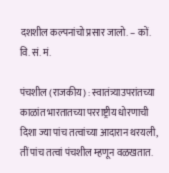दशशील कल्पनांचो प्रसार जालो. – कों. वि. सं. मं.

पंचशील (राजकीय) : स्वातंत्र्याउपरांतच्या काळांत भारतातच्या परराष्ट्रीय धोरणाची दिशा ज्या पांच तत्वांच्या आदारान थरयली, तीं पांच तत्वां पंचशील म्हणून वळखतात.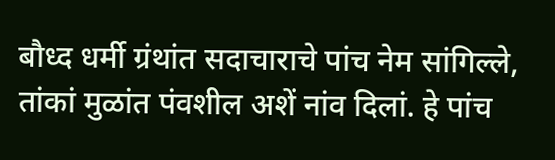बौध्द धर्मी ग्रंथांत सदाचाराचे पांच नेम सांगिल्ले, तांकां मुळांत पंवशील अशें नांव दिलां. हे पांच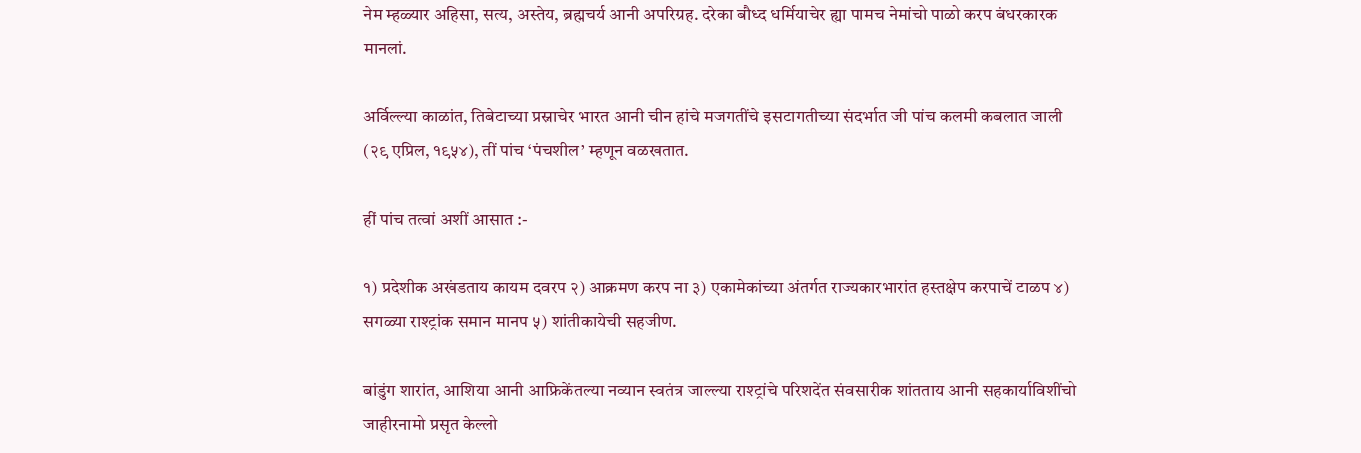नेम म्हळ्यार अहिसा, सत्य, अस्तेय, ब्रह्मचर्य आनी अपरिग्रह. दरेका बौध्द धर्मियाचेर ह्या पामच नेमांचो पाळो करप बंधरकारक मानलां.

अर्विल्ल्या काळांत, तिबेटाच्या प्रस्नाचेर भारत आनी चीन हांचे मजगतींचे इसटागतीच्या संदर्भात जी पांच कलमी कबलात जाली (२९ एप्रिल, १९५४), तीं पांच ‘पंचशील’ म्हणून वळखतात.

हीं पांच तत्वां अशीं आसात :-

१) प्रदेशीक अखंडताय कायम दवरप २) आक्रमण करप ना ३) एकामेकांच्या अंतर्गत राज्यकारभारांत हस्तक्षेप करपाचें टाळप ४) सगळ्या राश्ट्रांक समान मानप ५) शांतीकायेची सहजीण.

बांडुंग शारांत, आशिया आनी आफ्रिकेंतल्या नव्यान स्वतंत्र जाल्ल्या राश्ट्रांचे परिशदेंत संवसारीक शांतताय आनी सहकार्याविशींचो जाहीरनामो प्रसृत केल्लो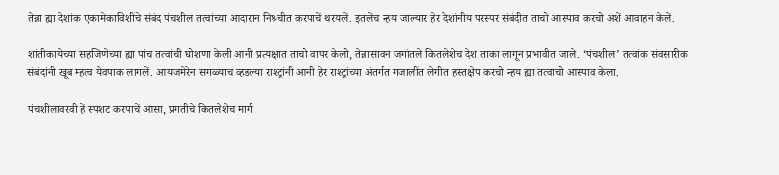तेन्ना ह्या देशांक एकामेकाविशींचे संबंद पंचशील तत्वांच्या आदारान निश्र्चीत करपाचें थरयलें. इतलेंच न्हय जाल्यार हेर देशांनीय परस्पर संबंदीत ताचो आस्पाव करचो अशें आवाहन केलें.

शांतीकायेच्या सहजिणेच्या ह्या पांच तत्वांची घोशणा केली आनी प्रत्यक्षात ताचो वापर केलो, तेन्नासावन जगांतले कितलेशेच देश ताका लागून प्रभावीत जाले. ‘पंचशील’ तत्वांक संवसारीक संबंदांनी खूब म्हत्व येवपाक लागलें. आयजमेरेन सगळ्याच व्हडल्या राश्ट्रांनी आनी हेर राश्ट्रांच्या अंतर्गत गजालींत लेगीत हस्तक्षेप करचो न्हय ह्या तत्वाचो आस्पाव केला.

पंचशीलावरवी हें स्पशट करपाचें आसा, प्रगतीचे कितलेशेच मार्ग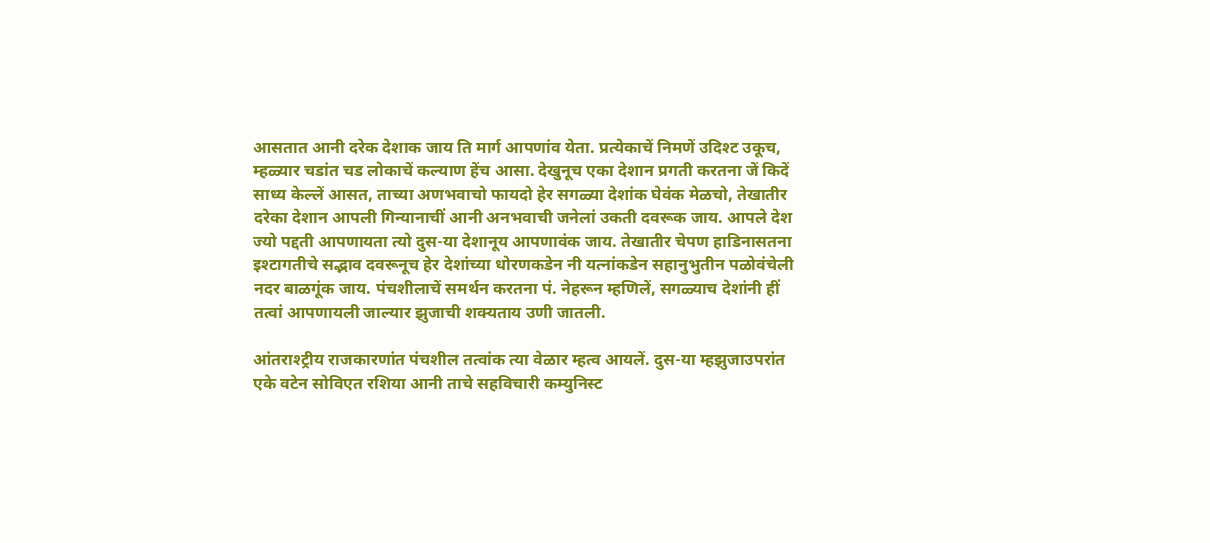आसतात आनी दरेक देशाक जाय ति मार्ग आपणांव येता. प्रत्येकाचें निमणें उदिश्ट उकूच, म्हळ्यार चडांत चड लोकाचें कल्याण हेंच आसा. देखुनूच एका देशान प्रगती करतना जें किदें साध्य केल्लें आसत, ताच्या अणभवाचो फायदो हेर सगळ्या देशांक घेवंक मेळचो, तेखातीर दरेका देशान आपली गिन्यानाचीं आनी अनभवाची जनेलां उकती दवरूक जाय. आपले देश ज्यो पद्दती आपणायता त्यो दुस-या देशानूय आपणावंक जाय. तेखातीर चेपण हाडिनासतना इश्टागतीचे सद्भाव दवरूनूच हेर देशांच्या धोरणकडेन नी यत्नांकडेन सहानुभुतीन पळोवंचेली नदर बाळगूंक जाय. पंचशीलाचें समर्थन करतना पं. नेहरून म्हणिलें, सगळ्याच देशांनी हीं तत्वां आपणायली जाल्यार झुजाची शक्यताय उणी जातली.

आंतराश्ट्रीय राजकारणांत पंचशील तत्वांक त्या वेळार म्हत्व आयलें. दुस-या म्हझुजाउपरांत एके वटेन सोविएत रशिया आनी ताचे सहविचारी कम्युनिस्ट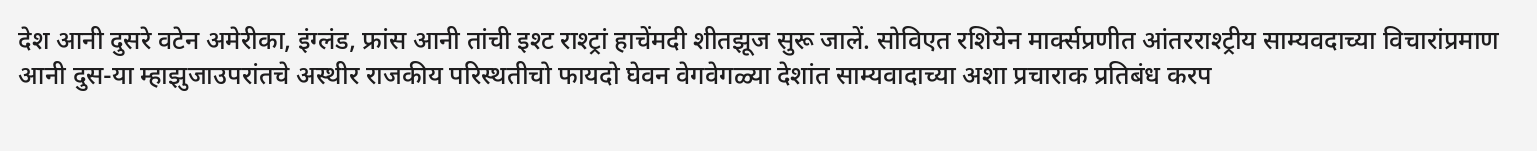देश आनी दुसरे वटेन अमेरीका, इंग्लंड, फ्रांस आनी तांची इश्ट राश्ट्रां हाचेंमदी शीतझूज सुरू जालें. सोविएत रशियेन मार्क्सप्रणीत आंतरराश्ट्रीय साम्यवदाच्या विचारांप्रमाण आनी दुस-या म्हाझुजाउपरांतचे अस्थीर राजकीय परिस्थतीचो फायदो घेवन वेगवेगळ्या देशांत साम्यवादाच्या अशा प्रचाराक प्रतिबंध करप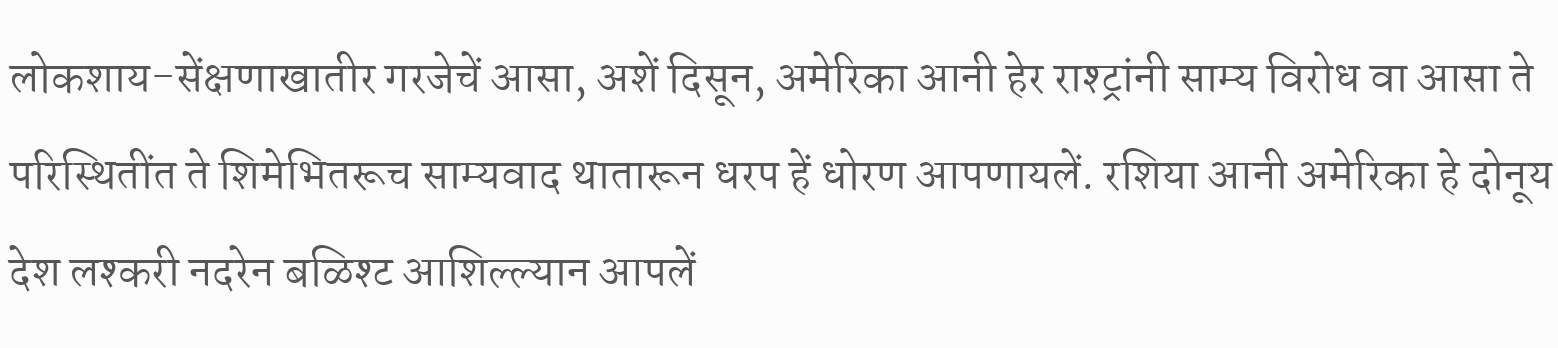लोकशाय-सेंक्षणाखातीर गरजेचें आसा, अशें दिसून, अमेरिका आनी हेर राश्ट्रांनी साम्य विरोध वा आसा ते परिस्थितींत ते शिमेभितरूच साम्यवाद थातारून धरप हें धोरण आपणायलें. रशिया आनी अमेरिका हे दोनूय देश लश्करी नदरेन बळिश्ट आशिल्ल्यान आपलें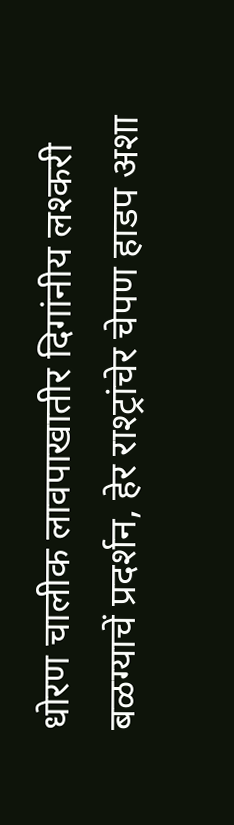धोरण चालीक लावपाखातीर दिगांनीय लश्करी बळग्याचें प्रदर्शन, हेर राश्ट्रांचेर चेपण हाडप अशा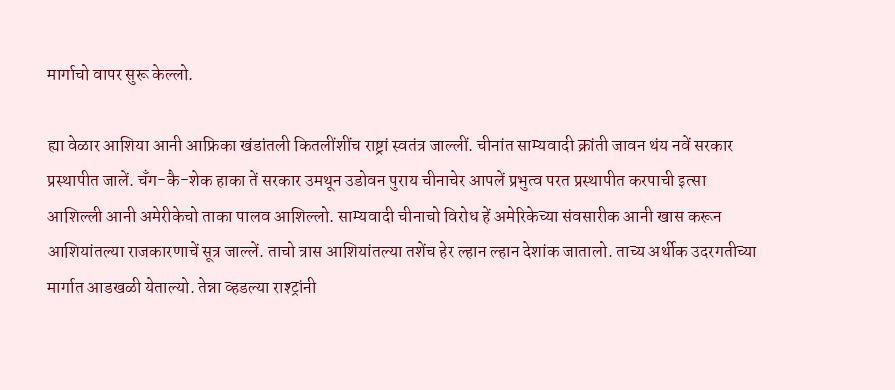मार्गाचो वापर सुरू केल्लो.

ह्या वेळार आशिया आनी आफ्रिका खंडांतली कितलींशींच राष्ट्रां स्वतंत्र जाल्लीं. चीनांत साम्यवादी क्रांती जावन थंय नवें सरकार प्रस्थापीत जालें. चॅंग-कै-शेक हाका तें सरकार उमथून उडोवन पुराय चीनाचेर आपलें प्रभुत्व परत प्रस्थापीत करपाची इत्सा आशिल्ली आनी अमेरीकेचो ताका पालव आशिल्लो. साम्यवादी चीनाचो विरोध हें अमेरिकेच्या संवसारीक आनी खास करून आशियांतल्या राजकारणाचें सूत्र जाल्लें. ताचो त्रास आशियांतल्या तशेंच हेर ल्हान ल्हान देशांक जातालो. ताच्य अर्थीक उदरगतीच्या मार्गात आडखळी येताल्यो. तेन्ना व्हडल्या राश्ट्रांनी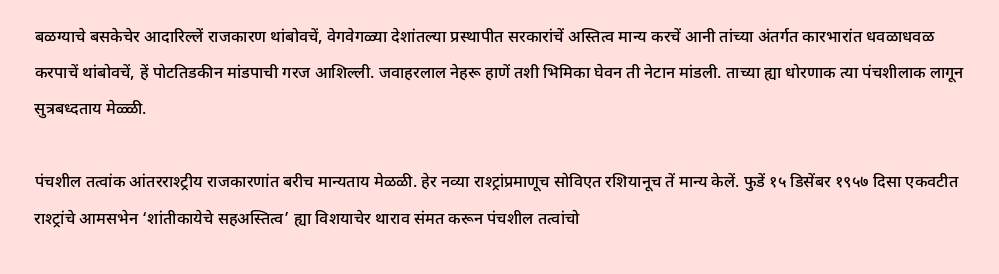बळग्याचे बसकेचेर आदारिल्लें राजकारण थांबोवचें, वेगवेगळ्या देशांतल्या प्रस्थापीत सरकारांचें अस्तित्व मान्य करचें आनी तांच्या अंतर्गत कारभारांत धवळाधवळ करपाचें थांबोवचें, हें पोटतिडकीन मांडपाची गरज आशिल्ली. जवाहरलाल नेहरू हाणें तशी भिमिका घेवन ती नेटान मांडली. ताच्या ह्या धोरणाक त्या पंचशीलाक लागून सुत्रबध्दताय मेळ्ळी.

पंचशील तत्वांक आंतरराश्ट्रीय राजकारणांत बरीच मान्यताय मेळळी. हेर नव्या राश्ट्रांप्रमाणूच सोविएत रशियानूच तें मान्य केलें. फुडें १५ डिसेंबर १९५७ दिसा एकवटीत राश्ट्रांचे आमसभेन ‘शांतीकायेचे सहअस्तित्व’ ह्या विशयाचेर थाराव संमत करून पंचशील तत्वांचो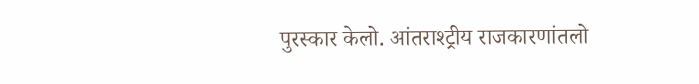पुरस्कार केलो. आंतराश्ट्रीय राजकारणांतलो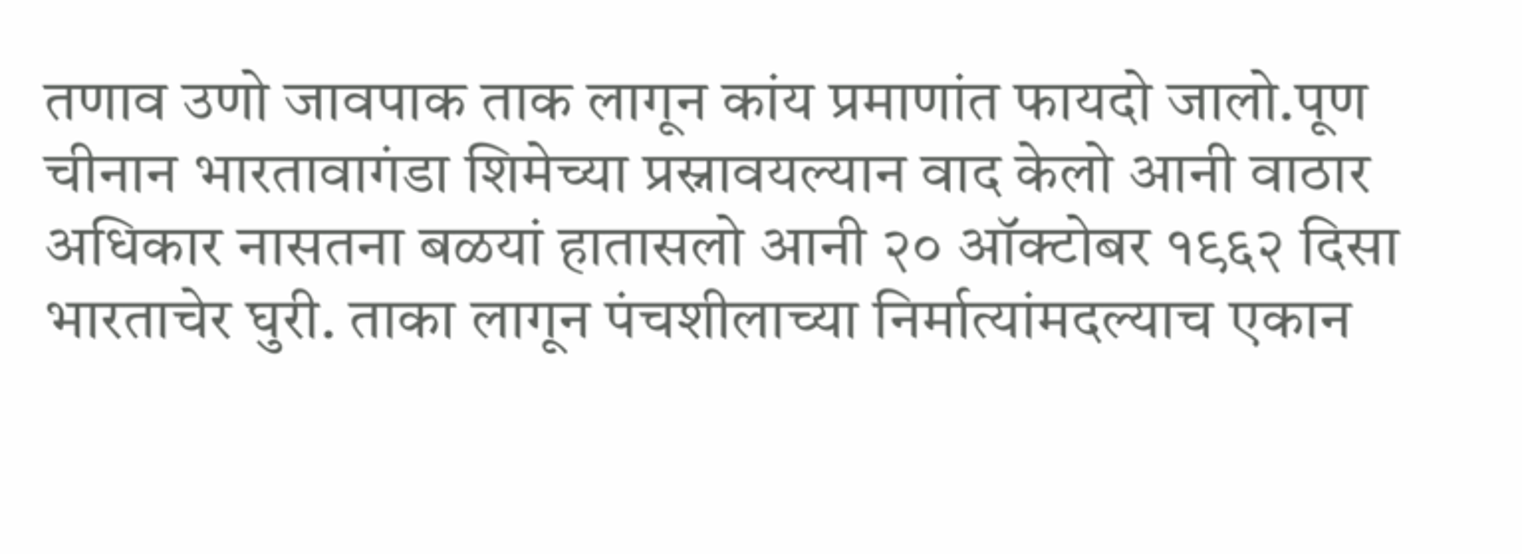तणाव उणो जावपाक ताक लागून कांय प्रमाणांत फायदो जालो.पूण चीनान भारतावागंडा शिमेच्या प्रस्नावयल्यान वाद केलो आनी वाठार अधिकार नासतना बळयां हातासलो आनी २० ऑक्टोबर १९६२ दिसा भारताचेर घुरी. ताका लागून पंचशीलाच्या निर्मात्यांमदल्याच एकान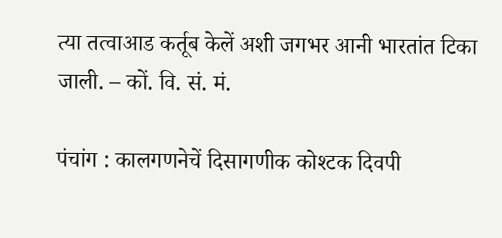त्या तत्वाआड कर्तूब केलें अशी जगभर आनी भारतांत टिका जाली. – कों. वि. सं. मं.

पंचांग : कालगणनेचें दिसागणीक कोश्टक दिवपी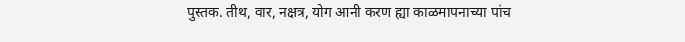पुस्तक. तीथ, वार, नक्षत्र, योग आनी करण ह्या काळमापनाच्या पांच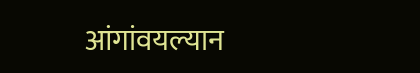आंगांवयल्यान